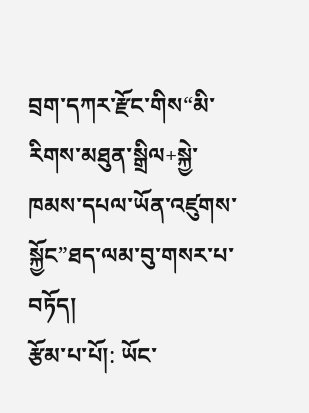བྲག་དཀར་རྫོང་གིས“མི་རིགས་མཐུན་སྒྲིལ+སྐྱེ་ཁམས་དཔལ་ཡོན་འཛུགས་སྐྱོང”ཐད་ལམ་བུ་གསར་པ་བཏོད།
རྩོམ་པ་པོ།: ཡོང་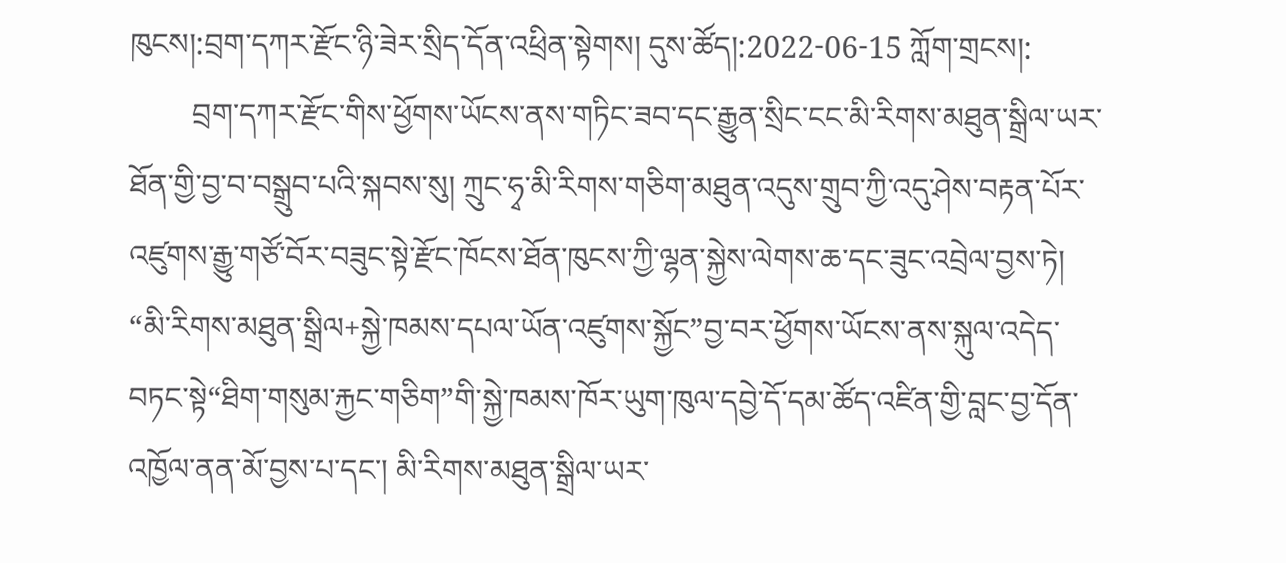ཁུངས།:བྲག་དཀར་རྫོང་ཉི་ཟེར་སྲིད་དོན་འཕྲིན་སྟེགས། དུས་ཚོད།:2022-06-15 ཀློག་གྲངས།:
        བྲག་དཀར་རྫོང་གིས་ཕྱོགས་ཡོངས་ནས་གཏིང་ཟབ་དང་རྒྱུན་སྲིང་ངང་མི་རིགས་མཐུན་སྒྲིལ་ཡར་ཐོན་གྱི་བྱ་བ་བསྒྲུབ་པའི་སྐབས་སུ། ཀྲུང་ཧྭ་མི་རིགས་གཅིག་མཐུན་འདུས་གྲུབ་ཀྱི་འདུ་ཤེས་བརྟན་པོར་འཛུགས་རྒྱུ་གཙོ་བོར་བཟུང་སྟེ་རྫོང་ཁོངས་ཐོན་ཁུངས་ཀྱི་ལྷན་སྐྱེས་ལེགས་ཆ་དང་ཟུང་འབྲེལ་བྱས་ཏེ། “མི་རིགས་མཐུན་སྒྲིལ+སྐྱེ་ཁམས་དཔལ་ཡོན་འཛུགས་སྐྱོང”བྱ་བར་ཕྱོགས་ཡོངས་ནས་སྐུལ་འདེད་བཏང་སྟེ“ཐིག་གསུམ་རྐྱང་གཅིག”གི་སྐྱེ་ཁམས་ཁོར་ཡུག་ཁུལ་དབྱེ་དོ་དམ་ཚོད་འཛིན་གྱི་བླང་བྱ་དོན་འཁྱོལ་ནན་མོ་བྱས་པ་དང་། མི་རིགས་མཐུན་སྒྲིལ་ཡར་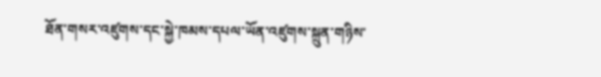ཐོན་གསར་འཛུགས་དང་སྐྱེ་ཁམས་དཔལ་ཡོན་འཛུགས་སྐྲུན་གཉིས་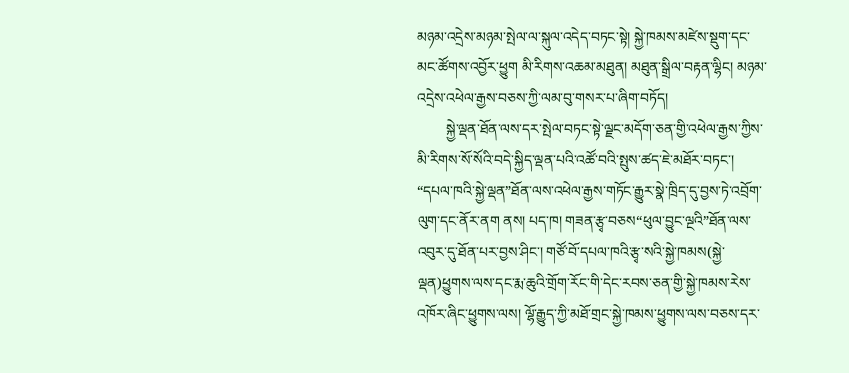མཉམ་འདྲེས་མཉམ་སྤེལ་ལ་སྐུལ་འདེད་བཏང་སྟེ། སྐྱེ་ཁམས་མཛེས་སྡུག་དང་མང་ཚོགས་འབྱོར་ཕྱུག མི་རིགས་འཆམ་མཐུན། མཐུན་སྒྲིལ་བརྟན་ལྷིང། མཉམ་འདྲེས་འཕེལ་རྒྱས་བཅས་ཀྱི་ལམ་བུ་གསར་པ་ཞིག་བཏོད།
        སྐྱེ་ལྡན་ཐོན་ལས་དར་སྤེལ་བཏང་སྟེ་ལྗང་མདོག་ཅན་གྱི་འཕེལ་རྒྱས་ཀྱིས་མི་རིགས་སོ་སོའི་བདེ་སྐྱིད་ལྡན་པའི་འཚོ་བའི་སྤུས་ཚད་ཇེ་མཐོར་བཏང་། “དཔལ་ཁའི་སྐྱེ་ལྡན”ཐོན་ལས་འཕེལ་རྒྱས་གཏོང་རྒྱུར་སྣེ་ཁྲིད་དུ་བྱས་ཏེ་འབྲོག་ལུག་དང་ནོར་ནག ནས། པད་ཁ། གཟན་རྩྭ་བཅས“ཕུལ་བྱུང་ལྔའི”ཐོན་ལས་འབུར་དུ་ཐོན་པར་བྱས་ཤིང་། གཙོ་བོ་དཔལ་ཁའི་རྩྭ་སའི་སྐྱེ་ཁམས(སྐྱེ་ལྡན)ཕྱུགས་ལས་དང་རྨ་ཆུའི་གྲོག་རོང་གི་དེང་རབས་ཅན་གྱི་སྐྱེ་ཁམས་རེས་འཁོར་ཞིང་ཕྱུགས་ལས། ལྷོ་རྒྱུད་ཀྱི་མཐོ་གྲང་སྐྱེ་ཁམས་ཕྱུགས་ལས་བཅས་དར་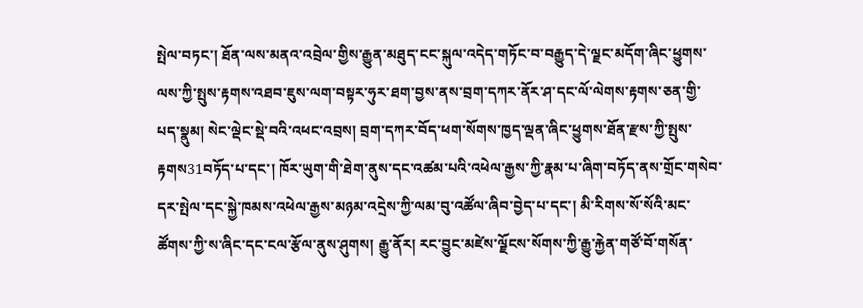སྤེལ་བཏང་། ཐོན་ལས་མནའ་འབྲེལ་གྱིས་རྒྱུན་མཐུད་ངང་སྐུལ་འདེད་གཏོང་བ་བརྒྱུད་དེ་ལྗང་མདོག་ཞིང་ཕྱུགས་ལས་ཀྱི་སྤུས་རྟགས་འཐབ་ཇུས་ལག་བསྟར་ཧུར་ཐག་བྱས་ནས་བྲག་དཀར་ནོར་ཤ་དང་ལོ་ལེགས་རྟགས་ཅན་གྱི་པད་སྣུམ། སེང་ལྡེང་སྡེ་བའི་འཕང་འབྲས། བྲག་དཀར་བོད་ཕག་སོགས་ཁྱད་ལྡན་ཞིང་ཕྱུགས་ཐོན་རྫས་ཀྱི་སྤུས་རྟགས31བཏོད་པ་དང་། ཁོར་ཡུག་གི་ཐེག་ནུས་དང་འཚམ་པའི་འཕེལ་རྒྱས་ཀྱི་རྣམ་པ་ཞིག་བཏོད་ནས་གྲོང་གསེབ་དར་སྤེལ་དང་སྐྱེ་ཁམས་འཕེལ་རྒྱས་མཉམ་འདྲེས་ཀྱི་ལམ་བུ་འཚོལ་ཞིབ་བྱེད་པ་དང་། མི་རིགས་སོ་སོའི་མང་ཚོགས་ཀྱི་ས་ཞིང་དང་ངལ་རྩོལ་ནུས་ཤུགས། རྒྱུ་ནོར། རང་བྱུང་མཛེས་ལྗོངས་སོགས་ཀྱི་རྒྱུ་རྐྱེན་གཙོ་བོ་གསོན་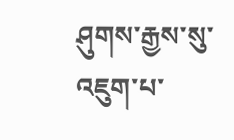ཤུགས་རྒྱས་སུ་འཇུག་པ་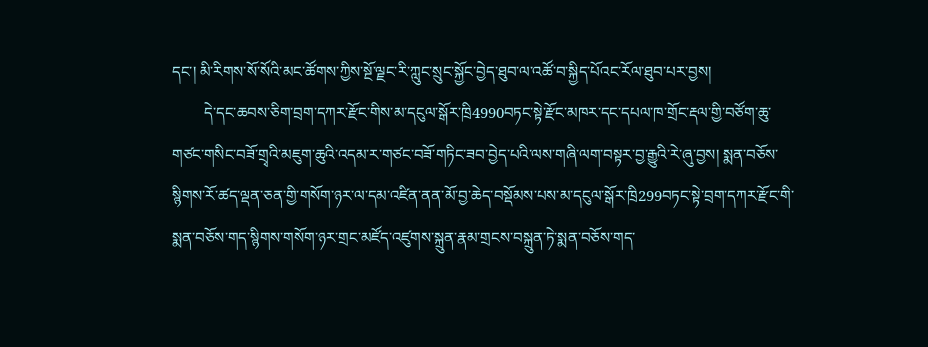དང་། མི་རིགས་སོ་སོའི་མང་ཚོགས་ཀྱིས་སྔོ་ལྗང་རི་ཀླུང་སྲུང་སྐྱོང་བྱེད་ཐུབ་ལ་འཚོ་བ་སྐྱིད་པོའང་རོལ་ཐུབ་པར་བྱས།
        དེ་དང་ཆབས་ཅིག་བྲག་དཀར་རྫོང་གིས་མ་དངུལ་སྒོར་ཁྲི4990བཏང་སྟེ་རྫོང་མཁར་དང་དཔལ་ཁ་གྲོང་རྡལ་གྱི་བཙོག་ཆུ་གཙང་གསིང་བཟོ་གྲྭའི་མཇུག་ཆུའི་འདམ་ར་གཙང་བཟོ་གཏིང་ཟབ་བྱེད་པའི་ལས་གཞི་ལག་བསྟར་བྱ་རྒྱུའི་རེ་ཞུ་བྱས། སྨན་བཅོས་སྙིགས་རོ་ཚད་ལྡན་ཅན་གྱི་གསོག་ཉར་ལ་དམ་འཛིན་ནན་མོ་བྱ་ཆེད་བསྡོམས་པས་མ་དངུལ་སྒོར་ཁྲི299བཏང་སྟེ་བྲག་དཀར་རྫོང་གི་སྨན་བཅོས་གད་སྙིགས་གསོག་ཉར་གྲང་མཛོད་འཛུགས་སྐྲུན་རྣམ་གྲངས་བསྐྲུན་ཏེ་སྨན་བཅོས་གད་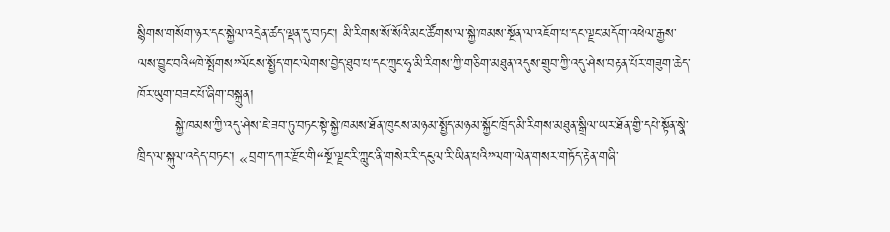སྙིགས་གསོག་ཉར་དང་སྐྱེལ་འདྲེན་ཚད་ལྡན་དུ་བཏང་། མི་རིགས་སོ་སོའི་མང་ཚོགས་ལ་སྐྱེ་ཁམས་སྔོན་ལ་འཇོག་པ་དང་ལྗང་མདོག་འཕེལ་རྒྱས་ལས་བྱུང་བའི“ཁེ་སྤོགས”ལོངས་སྤྱོད་གང་ལེགས་བྱེད་ཐུབ་པ་དང་ཀྲུང་ཧྭ་མི་རིགས་ཀྱི་གཅིག་མཐུན་འདུས་གྲུབ་ཀྱི་འདུ་ཤེས་བརྟན་པོར་གཟུག་ཆེད་ཁོར་ཡུག་བཟང་པོ་ཞིག་བསྐྲུན།
        སྐྱེ་ཁམས་ཀྱི་འདུ་ཤེས་ཇེ་ཟབ་ཏུ་བཏང་སྟེ་སྐྱེ་ཁམས་ཐོན་ཁུངས་མཉམ་སྤྱོད་མཉམ་སྐྱོང་ཁྲོད་མི་རིགས་མཐུན་སྒྲིལ་ཡར་ཐོན་གྱི་དཔེ་སྟོན་སྣེ་ཁྲིད་ལ་སྐུལ་འདེད་བཏང་། «བྲག་དཀར་རྫོང་གི“སྔོ་ལྗང་རི་ཀླུང་ནི་གསེར་རི་དངུལ་རི་ཡིན་པའི”ལག་ལེན་གསར་གཏོད་རྟེན་གཞི་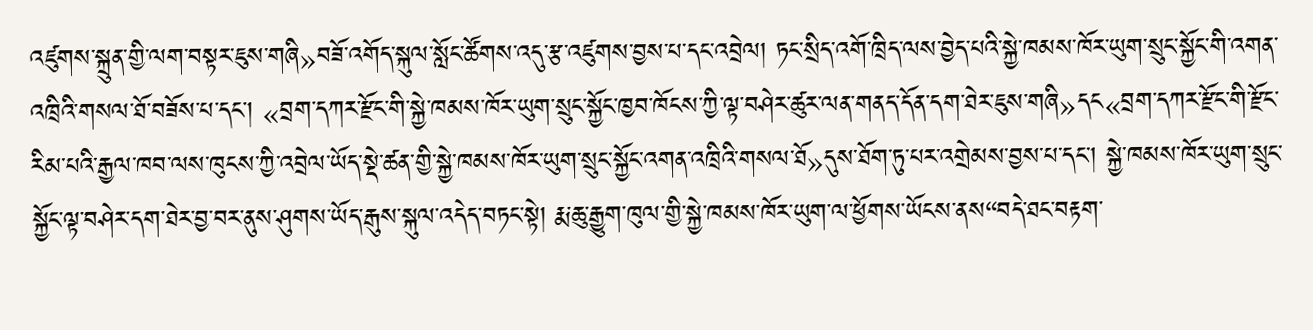འཛུགས་སྐྲུན་གྱི་ལག་བསྟར་ཇུས་གཞི»བཟོ་འགོད་སྐུལ་སློང་ཚོགས་འདུ་རྩ་འཛུགས་བྱས་པ་དང་འབྲེལ། ཏང་སྲིད་འགོ་ཁྲིད་ལས་བྱེད་པའི་སྐྱེ་ཁམས་ཁོར་ཡུག་སྲུང་སྐྱོང་གི་འགན་འཁྲིའི་གསལ་ཐོ་བཟོས་པ་དང་། «བྲག་དཀར་རྫོང་གི་སྐྱེ་ཁམས་ཁོར་ཡུག་སྲུང་སྐྱོང་ཁྱབ་ཁོངས་ཀྱི་ལྟ་བཤེར་ཚུར་ལན་གནད་དོན་དག་ཐེར་ཇུས་གཞི»དང«བྲག་དཀར་རྫོང་གི་རྫོང་རིམ་པའི་རྒྱལ་ཁབ་ལས་ཁུངས་ཀྱི་འབྲེལ་ཡོད་སྡེ་ཚན་གྱི་སྐྱེ་ཁམས་ཁོར་ཡུག་སྲུང་སྐྱོང་འགན་འཁྲིའི་གསལ་ཐོ»དུས་ཐོག་ཏུ་པར་འགྲེམས་བྱས་པ་དང་། སྐྱེ་ཁམས་ཁོར་ཡུག་སྲུང་སྐྱོང་ལྟ་བཤེར་དག་ཐེར་བྱ་བར་ནུས་ཤུགས་ཡོད་རྒུས་སྐུལ་འདེད་བཏང་སྟེ། རྨ་ཆུ་རྒྱུག་ཁུལ་གྱི་སྐྱེ་ཁམས་ཁོར་ཡུག་ལ་ཕྱོགས་ཡོངས་ནས“བདེ་ཐང་བརྟག་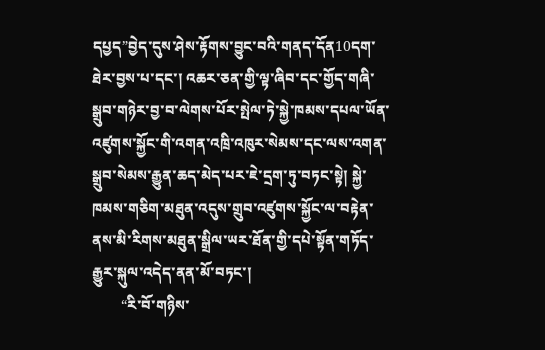དཔྱད”བྱེད་དུས་ཤེས་རྟོགས་བྱུང་བའི་གནད་དོན10དག་ཐེར་བྱས་པ་དང་། འཆར་ཅན་གྱི་ལྟ་ཞིབ་དང་གྱོད་གཞི་སྒྲུབ་གཉེར་བྱ་བ་ལེགས་པོར་སྤེལ་ཏེ་སྐྱེ་ཁམས་དཔལ་ཡོན་འཛུགས་སྐྱོང་གི་འགན་འཁྲི་འཁུར་སེམས་དང་ལས་འགན་སྒྲུབ་སེམས་རྒྱུན་ཆད་མེད་པར་ཇེ་དྲག་ཏུ་བཏང་སྟེ། སྐྱེ་ཁམས་གཅིག་མཐུན་འདུས་གྲུབ་འཛུགས་སྐྱོང་ལ་བརྟེན་ནས་མི་རིགས་མཐུན་སྒྲིལ་ཡར་ཐོན་གྱི་དཔེ་སྟོན་གཏོད་རྒྱུར་སྐུལ་འདེད་ནན་མོ་བཏང་།
        “རི་བོ་གཉིས་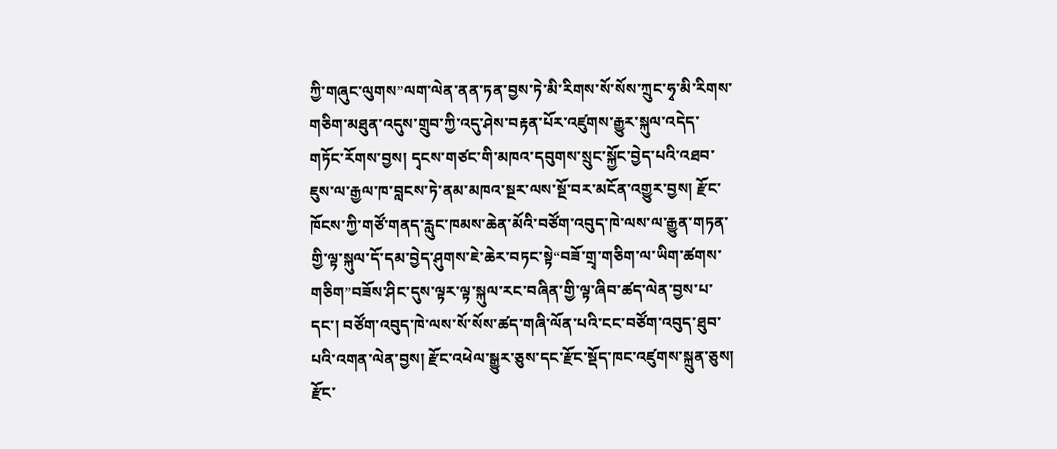ཀྱི་གཞུང་ལུགས”ལག་ལེན་ནན་ཏན་བྱས་ཏེ་མི་རིགས་སོ་སོས་ཀྲུང་ཧྭ་མི་རིགས་གཅིག་མཐུན་འདུས་གྲུབ་ཀྱི་འདུ་ཤེས་བརྟན་པོར་འཛུགས་རྒྱུར་སྐུལ་འདེད་གཏོང་རོགས་བྱས། དྭངས་གཙང་གི་མཁའ་དབུགས་སྲུང་སྐྱོང་བྱེད་པའི་འཐབ་ཇུས་ལ་རྒྱལ་ཁ་བླངས་ཏེ་ནམ་མཁའ་སྔར་ལས་སྔོ་བར་མངོན་འགྱུར་བྱས། རྫོང་ཁོངས་ཀྱི་གཙོ་གནད་རླུང་ཁམས་ཆེན་མོའི་བཙོག་འབུད་ཁེ་ལས་ལ་རྒྱུན་གཏན་གྱི་ལྟ་སྐུལ་དོ་དམ་བྱེད་ཤུགས་ཇེ་ཆེར་བཏང་སྟེ“བཟོ་གྲྭ་གཅིག་ལ་ཡིག་ཚགས་གཅིག”བཟོས་ཤིང་དུས་ལྟར་ལྟ་སྐུལ་རང་བཞིན་གྱི་ལྟ་ཞིབ་ཚད་ལེན་བྱས་པ་དང་། བཙོག་འབུད་ཁེ་ལས་སོ་སོས་ཚད་གཞི་ལོན་པའི་ངང་བཙོག་འབུད་ཐུབ་པའི་འགན་ལེན་བྱས། རྫོང་འཕེལ་སྒྱུར་ཅུས་དང་རྫོང་སྡོད་ཁང་འཛུགས་སྐྲུན་ཅུས། རྫོང་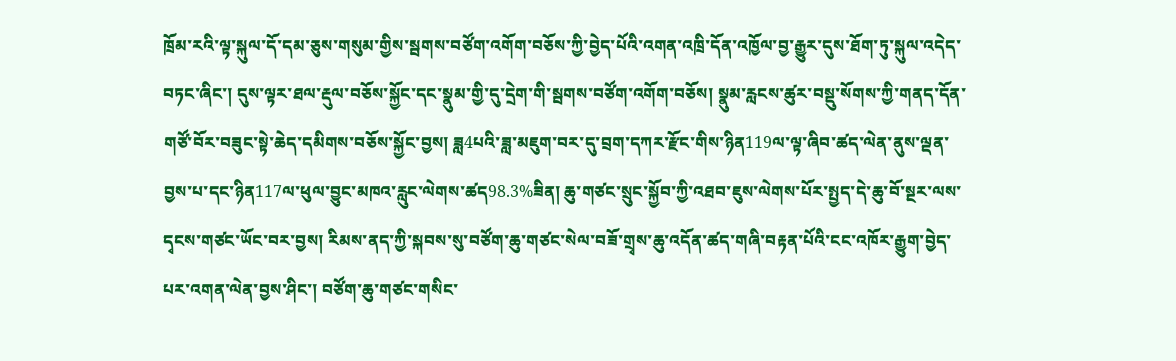ཁྲོམ་རའི་ལྟ་སྐུལ་དོ་དམ་ཅུས་གསུམ་གྱིས་སྦགས་བཙོག་འགོག་བཅོས་ཀྱི་བྱེད་པོའི་འགན་འཁྲི་དོན་འཁྱོལ་བྱ་རྒྱུར་དུས་ཐོག་ཏུ་སྐུལ་འདེད་བཏང་ཞིང་། དུས་ལྟར་ཐལ་རྡུལ་བཅོས་སྐྱོང་དང་སྣུམ་གྱི་དུ་དྲེག་གི་སྦགས་བཙོག་འགོག་བཅོས། སྣུམ་རླངས་ཚུར་བསྡུ་སོགས་ཀྱི་གནད་དོན་གཙོ་བོར་བཟུང་སྟེ་ཆེད་དམིགས་བཅོས་སྐྱོང་བྱས། ཟླ4པའི་ཟླ་མཇུག་བར་དུ་བྲག་དཀར་རྫོང་གིས་ཉིན119ལ་ལྟ་ཞིབ་ཚད་ལེན་ནུས་ལྡན་བྱས་པ་དང་ཉིན117ལ་ཕུལ་བྱུང་མཁའ་རླུང་ལེགས་ཚད98.3%ཟིན། ཆུ་གཙང་སྲུང་སྐྱོབ་ཀྱི་འཐབ་ཇུས་ལེགས་པོར་སྤྱད་དེ་ཆུ་བོ་སྔར་ལས་དྭངས་གཙང་ཡོང་བར་བྱས། རིམས་ནད་ཀྱི་སྐབས་སུ་བཙོག་ཆུ་གཙང་སེལ་བཟོ་གྲྭས་ཆུ་འདོན་ཚད་གཞི་བརྟན་པོའི་ངང་འཁོར་རྒྱུག་བྱེད་པར་འགན་ལེན་བྱས་ཤིང་། བཙོག་ཆུ་གཙང་གསིང་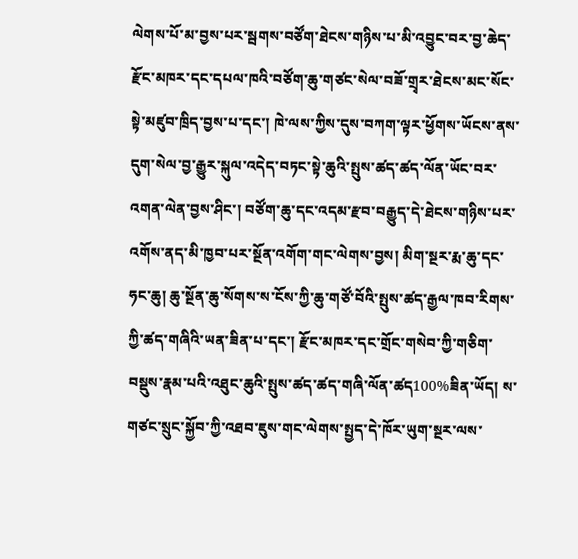ལེགས་པོ་མ་བྱས་པར་སྦགས་བཙོག་ཐེངས་གཉིས་པ་མི་འབྱུང་བར་བྱ་ཆེད་རྫོང་མཁར་དང་དཔལ་ཁའི་བཙོག་ཆུ་གཙང་སེལ་བཟོ་གྲྭར་ཐེངས་མང་སོང་སྟེ་མཛུབ་ཁྲིད་བྱས་པ་དང་། ཁེ་ལས་ཀྱིས་དུས་བཀག་ལྟར་ཕྱོགས་ཡོངས་ནས་དུག་སེལ་བྱ་རྒྱུར་སྐུལ་འདེད་བཏང་སྟེ་ཆུའི་སྤུས་ཚད་ཚད་ལོན་ཡོང་བར་འགན་ལེན་བྱས་ཤིང་། བཙོག་ཆུ་དང་འདམ་རྫབ་བརྒྱུད་དེ་ཐེངས་གཉིས་པར་འགོས་ནད་མི་ཁྱབ་པར་སྔོན་འགོག་གང་ལེགས་བྱས། མིག་སྔར་རྨ་ཆུ་དང་ཧང་ཆུ། ཆུ་སྔོན་ཆུ་སོགས་ས་ངོས་ཀྱི་ཆུ་གཙོ་བོའི་སྤུས་ཚད་རྒྱལ་ཁབ་རིགས་ཀྱི་ཚད་གཞིའི་ཡན་ཟིན་པ་དང་། རྫོང་མཁར་དང་གྲོང་གསེབ་ཀྱི་གཅིག་བསྡུས་རྣམ་པའི་འཐུང་ཆུའི་སྤུས་ཚད་ཚད་གཞི་ལོན་ཚད100%ཟིན་ཡོད། ས་གཙང་སྲུང་སྐྱོབ་ཀྱི་འཐབ་ཇུས་གང་ལེགས་སྤྱད་དེ་ཁོར་ཡུག་སྔར་ལས་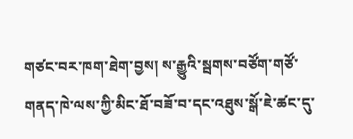གཙང་བར་ཁག་ཐེག་བྱས། ས་རྒྱུའི་སྦགས་བཙོག་གཙོ་གནད་ཁེ་ལས་ཀྱི་མིང་ཐོ་བཟོ་བ་དང་འཐུས་སྒོ་ཇེ་ཚང་དུ་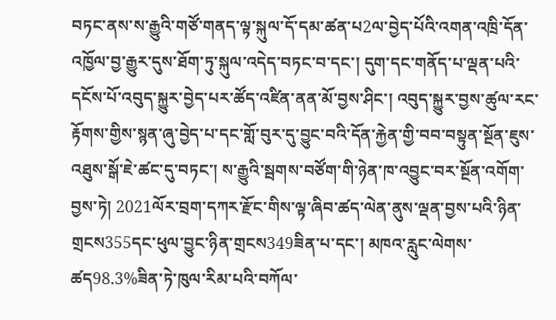བཏང་ནས་ས་རྒྱུའི་གཙོ་གནད་ལྟ་སྐུལ་དོ་དམ་ཚན་པ2ལ་བྱེད་པོའི་འགན་འཁྲི་དོན་འཁྱོལ་བྱ་རྒྱུར་དུས་ཐོག་ཏུ་སྐུལ་འདེད་བཏང་བ་དང་། དུག་དང་གནོད་པ་ལྡན་པའི་དངོས་པོ་འབུད་སྐྱུར་བྱེད་པར་ཚོད་འཛིན་ནན་མོ་བྱས་ཤིང་། འབུད་སྐྱུར་བྱས་ཚུལ་རང་རྟོགས་གྱིས་སྙན་ཞུ་བྱེད་པ་དང་གློ་བུར་དུ་བྱུང་བའི་དོན་རྐྱེན་གྱི་བབ་བསྟུན་སྔོན་ཇུས་འཐུས་སྒོ་ཇེ་ཚང་དུ་བཏང་། ས་རྒྱུའི་སྦགས་བཙོག་གི་ཉེན་ཁ་འབྱུང་བར་སྔོན་འགོག་བྱས་ཏེ། 2021ལོར་བྲག་དཀར་རྫོང་གིས་ལྟ་ཞིབ་ཚད་ལེན་ནུས་ལྡན་བྱས་པའི་ཉིན་གྲངས355དང་ཕུལ་བྱུང་ཉིན་གྲངས349ཟིན་པ་དང་། མཁའ་རླུང་ལེགས་ཚད98.3%ཟིན་ཏེ་ཁུལ་རིམ་པའི་བཀོལ་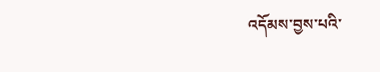འདོམས་བྱས་པའི་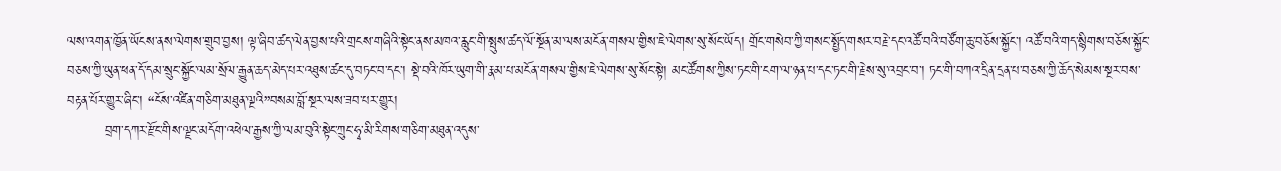ལས་འགན་ཁྱོན་ཡོངས་ནས་ལེགས་གྲུབ་བྱས། ལྟ་ཞིབ་ཚད་ལེན་བྱས་པའི་གྲངས་གཞིའི་སྟེང་ནས་མཁའ་རླུང་གི་སྤུས་ཚད་ལོ་སྔོན་མ་ལས་མངོན་གསལ་གྱིས་ཇེ་ལེགས་སུ་སོང་ཡོད། གྲོང་གསེབ་ཀྱི་གསང་སྤྱོད་གསར་བརྗེ་དང་འཚོ་བའི་བཙོག་ཆུ་བཅོས་སྐྱོང་། འཚོ་བའི་གད་སྙིགས་བཅོས་སྐྱོང་བཅས་ཀྱི་ཡུན་ཕན་དོ་དམ་སྲུང་སྐྱོང་ལམ་སྲོལ་རྒྱུན་ཆད་མེད་པར་འཐུས་ཚང་དུ་བཏང་བ་དང་། སྡེ་བའི་ཁོར་ཡུག་གི་རྣམ་པ་མངོན་གསལ་གྱིས་ཇེ་ལེགས་སུ་སོང་སྟེ། མང་ཚོགས་ཀྱིས་ཏང་གི་ངག་ལ་ཉན་པ་དང་ཏང་གི་རྗེས་སུ་འབྲང་བ་། ཏང་གི་བཀའ་དྲིན་དྲན་པ་བཅས་ཀྱི་ཆོད་སེམས་སྔར་བས་བརྟན་པོར་གྱུར་ཞིང་། “ངོས་འཛིན་གཅིག་མཐུན་ལྔའི”བསམ་བློ་སྔར་ལས་ཟབ་པར་གྱུར།
        བྲག་དཀར་རྫོང་གིས་ལྗང་མདོག་འཕེལ་རྒྱས་ཀྱི་ལམ་བུའི་སྟེང་ཀྲུང་ཧྭ་མི་རིགས་གཅིག་མཐུན་འདུས་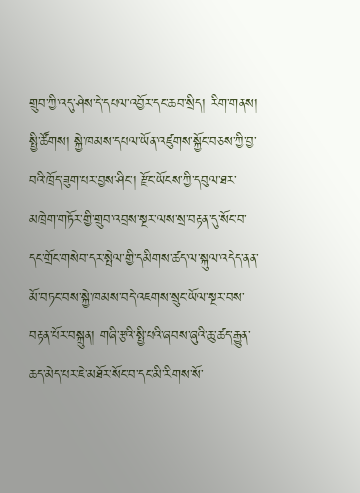གྲུབ་ཀྱི་འདུ་ཤེས་དེ་དཔལ་འབྱོར་དང་ཆབ་སྲིད། རིག་གནས། སྤྱི་ཚོགས། སྐྱེ་ཁམས་དཔལ་ཡོན་འཛུགས་སྐྱོང་བཅས་ཀྱི་བྱ་བའི་ཁྲོད་ཟུག་པར་བྱས་ཤིང་། རྫོང་ཡོངས་ཀྱི་དབུལ་ཐར་མཁྲེག་གཏོར་གྱི་གྲུབ་འབྲས་སྔར་ལས་སྲ་བརྟན་དུ་སོང་བ་དང་གྲོང་གསེབ་དར་སྤེལ་གྱི་དམིགས་ཚད་ལ་སྐུལ་འདེད་ནན་མོ་བཏང་བས་སྐྱེ་ཁམས་བདེ་འཇགས་སྲུང་ཡོལ་སྔར་བས་བརྟན་པོར་བསྐྲུན། གཞི་རྩའི་སྤྱི་པའི་ཞབས་ཞུའི་ཆུ་ཚད་རྒྱུན་ཆད་མེད་པར་ཇེ་མཐོར་སོང་བ་དང་མི་རིགས་སོ་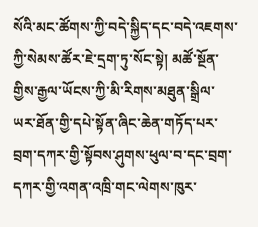སོའི་མང་ཚོགས་ཀྱི་བདེ་སྐྱིད་དང་བདེ་འཇགས་ཀྱི་སེམས་ཚོར་ཇེ་དྲག་ཏུ་སོང་སྟེ། མཚོ་སྔོན་གྱིས་རྒྱལ་ཡོངས་ཀྱི་མི་རིགས་མཐུན་སྒྲིལ་ཡར་ཐོན་གྱི་དཔེ་སྟོན་ཞིང་ཆེན་གཏོད་པར་བྲག་དཀར་གྱི་སྟོབས་ཤུགས་ཕུལ་བ་དང་བྲག་དཀར་གྱི་འགན་འཁྲི་གང་ལེགས་ཁུར་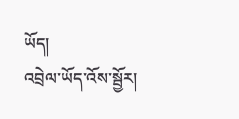ཡོད།
འབྲེལ་ཡོད་འོས་སྦྱོར།